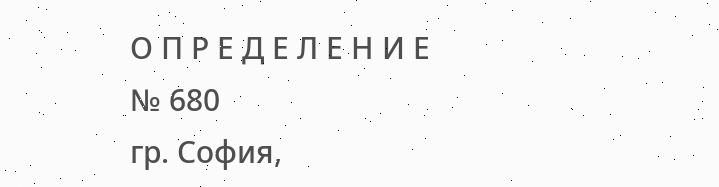О П Р Е Д Е Л Е Н И Е
№ 680
гр. София,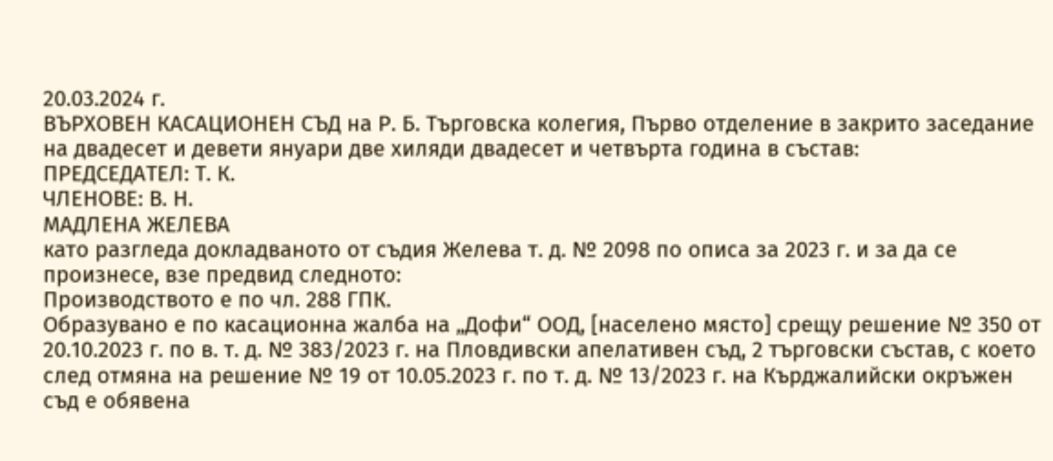20.03.2024 г.
ВЪРХОВЕН КАСАЦИОНЕН СЪД на Р. Б. Търговска колегия, Първо отделение в закрито заседание на двадесет и девети януари две хиляди двадесет и четвърта година в състав:
ПРЕДСЕДАТЕЛ: Т. К.
ЧЛЕНОВЕ: В. Н.
МАДЛЕНА ЖЕЛЕВА
като разгледа докладваното от съдия Желева т. д. № 2098 по описа за 2023 г. и за да се произнесе, взе предвид следното:
Производството е по чл. 288 ГПК.
Образувано е по касационна жалба на „Дофи“ ООД, [населено място] срещу решение № 350 от 20.10.2023 г. по в. т. д. № 383/2023 г. на Пловдивски апелативен съд, 2 търговски състав, с което след отмяна на решение № 19 от 10.05.2023 г. по т. д. № 13/2023 г. на Кърджалийски окръжен съд е обявена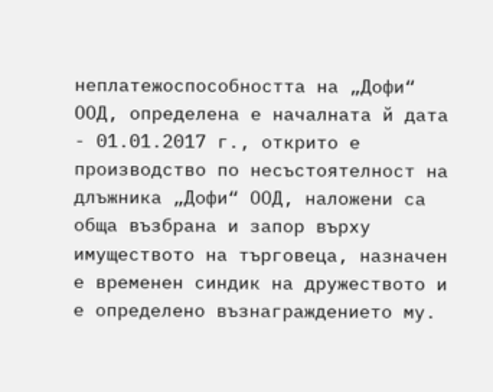неплатежоспособността на „Дофи“ ООД, определена е началната й дата - 01.01.2017 г., открито е производство по несъстоятелност на длъжника „Дофи“ ООД, наложени са обща възбрана и запор върху имуществото на търговеца, назначен е временен синдик на дружеството и е определено възнаграждението му.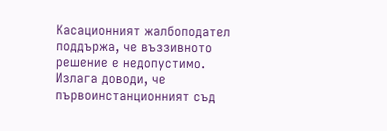Касационният жалбоподател поддържа, че въззивното решение е недопустимо. Излага доводи, че първоинстанционният съд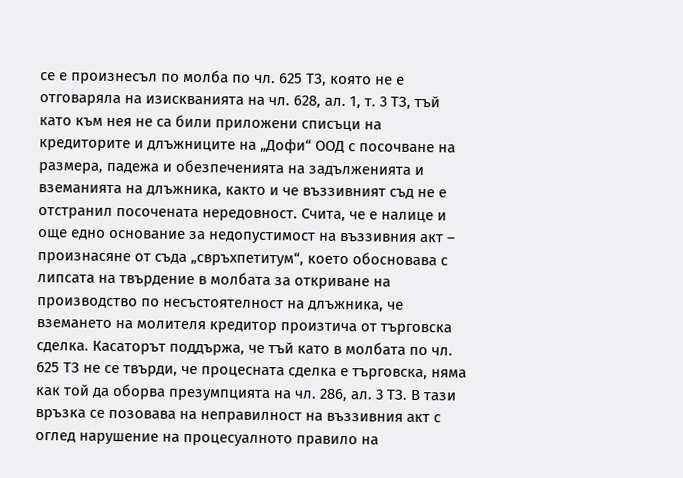се е произнесъл по молба по чл. 625 ТЗ, която не е отговаряла на изискванията на чл. 628, ал. 1, т. 3 ТЗ, тъй като към нея не са били приложени списъци на кредиторите и длъжниците на „Дофи“ ООД с посочване на размера, падежа и обезпеченията на задълженията и вземанията на длъжника, както и че въззивният съд не е отстранил посочената нередовност. Счита, че е налице и още едно основание за недопустимост на въззивния акт – произнасяне от съда „свръхпетитум“, което обосновава с липсата на твърдение в молбата за откриване на производство по несъстоятелност на длъжника, че вземането на молителя кредитор произтича от търговска сделка. Касаторът поддържа, че тъй като в молбата по чл. 625 ТЗ не се твърди, че процесната сделка е търговска, няма как той да оборва презумпцията на чл. 286, ал. 3 ТЗ. В тази връзка се позовава на неправилност на въззивния акт с оглед нарушение на процесуалното правило на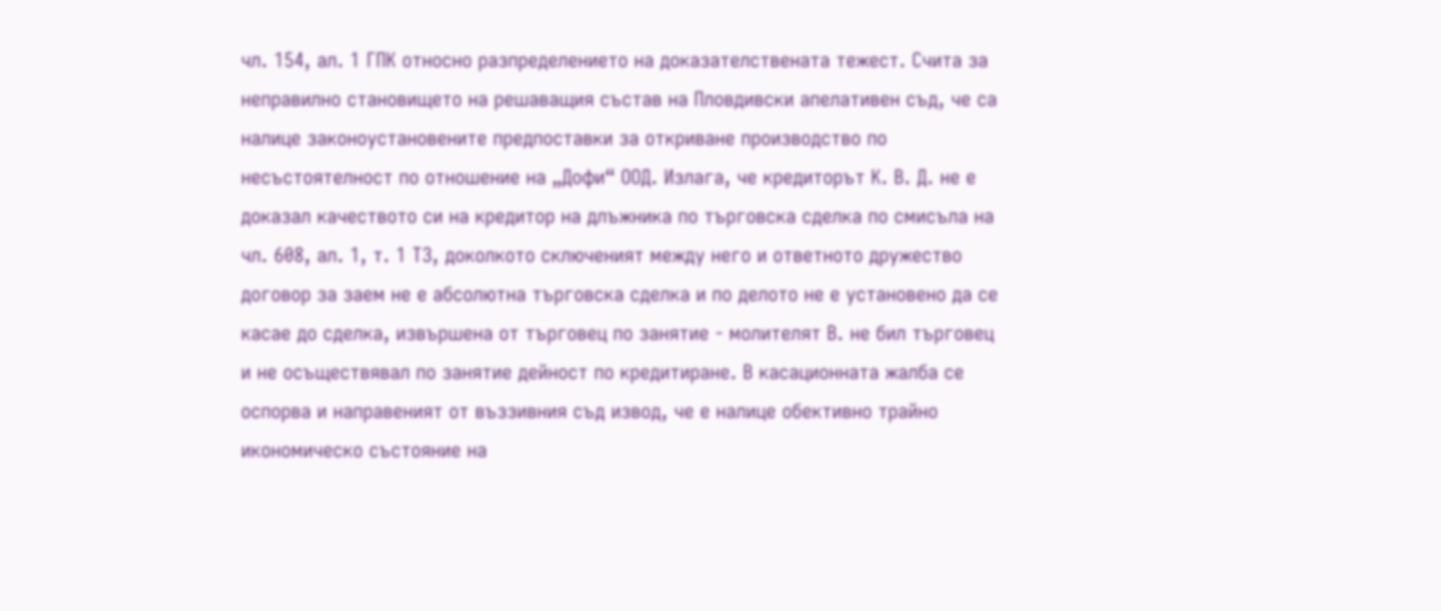чл. 154, ал. 1 ГПК относно разпределението на доказателствената тежест. Счита за неправилно становището на решаващия състав на Пловдивски апелативен съд, че са налице законоустановените предпоставки за откриване производство по несъстоятелност по отношение на „Дофи“ ООД. Излага, че кредиторът К. В. Д. не е доказал качеството си на кредитор на длъжника по търговска сделка по смисъла на чл. 608, ал. 1, т. 1 ТЗ, доколкото сключеният между него и ответното дружество договор за заем не е абсолютна търговска сделка и по делото не е установено да се касае до сделка, извършена от търговец по занятие - молителят В. не бил търговец и не осъществявал по занятие дейност по кредитиране. В касационната жалба се оспорва и направеният от въззивния съд извод, че е налице обективно трайно икономическо състояние на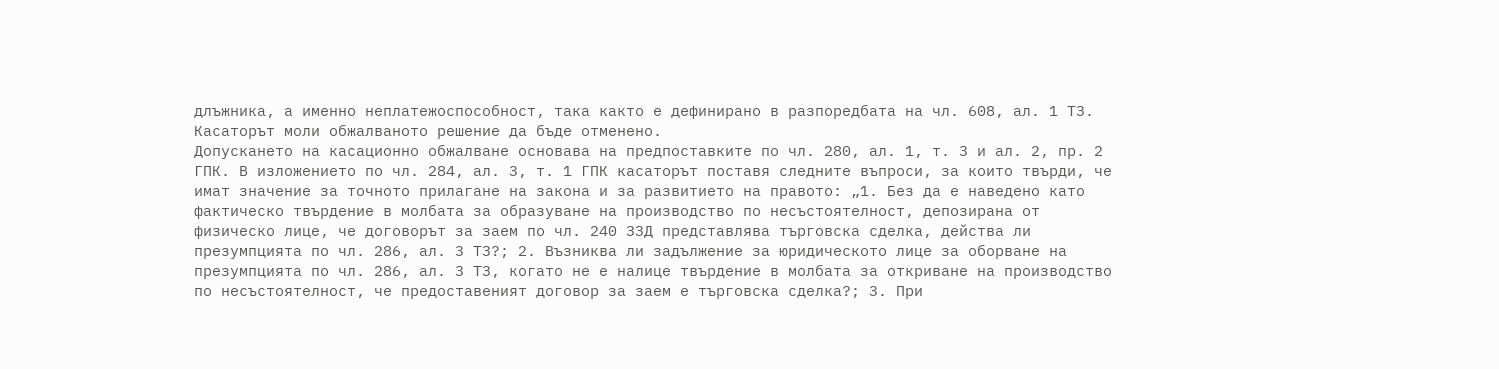длъжника, а именно неплатежоспособност, така както е дефинирано в разпоредбата на чл. 608, ал. 1 ТЗ. Касаторът моли обжалваното решение да бъде отменено.
Допускането на касационно обжалване основава на предпоставките по чл. 280, ал. 1, т. 3 и ал. 2, пр. 2 ГПК. В изложението по чл. 284, ал. 3, т. 1 ГПК касаторът поставя следните въпроси, за които твърди, че имат значение за точното прилагане на закона и за развитието на правото: „1. Без да е наведено като фактическо твърдение в молбата за образуване на производство по несъстоятелност, депозирана от физическо лице, че договорът за заем по чл. 240 ЗЗД представлява търговска сделка, действа ли презумпцията по чл. 286, ал. 3 ТЗ?; 2. Възниква ли задължение за юридическото лице за оборване на презумпцията по чл. 286, ал. 3 ТЗ, когато не е налице твърдение в молбата за откриване на производство по несъстоятелност, че предоставеният договор за заем е търговска сделка?; 3. При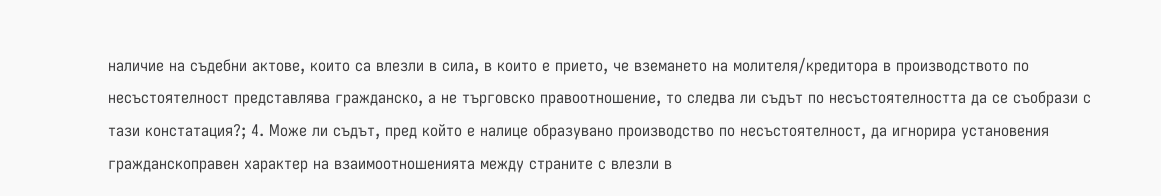наличие на съдебни актове, които са влезли в сила, в които е прието, че вземането на молителя/кредитора в производството по несъстоятелност представлява гражданско, а не търговско правоотношение, то следва ли съдът по несъстоятелността да се съобрази с тази констатация?; 4. Може ли съдът, пред който е налице образувано производство по несъстоятелност, да игнорира установения гражданскоправен характер на взаимоотношенията между страните с влезли в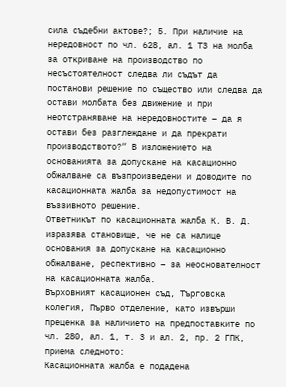сила съдебни актове?; 5. При наличие на нередовност по чл. 628, ал. 1 ТЗ на молба за откриване на производство по несъстоятелност следва ли съдът да постанови решение по същество или следва да остави молбата без движение и при неотстраняване на нередовностите – да я остави без разглеждане и да прекрати производството?“ В изложението на основанията за допускане на касационно обжалване са възпроизведени и доводите по касационната жалба за недопустимост на въззивното решение.
Ответникът по касационната жалба К. В. Д. изразява становище, че не са налице основания за допускане на касационно обжалване, респективно – за неоснователност на касационната жалба.
Върховният касационен съд, Търговска колегия, Първо отделение, като извърши преценка за наличието на предпоставките по чл. 280, ал. 1, т. 3 и ал. 2, пр. 2 ГПК, приема следното:
Касационната жалба е подадена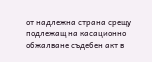от надлежна страна срещу подлежащ на касационно обжалване съдебен акт в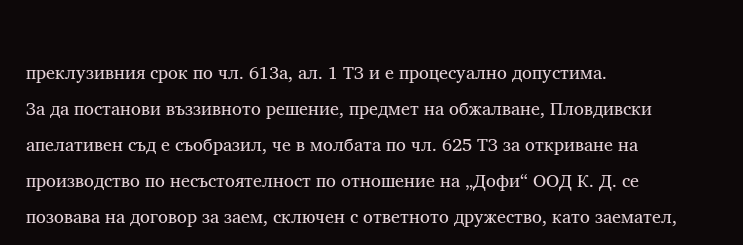преклузивния срок по чл. 613а, ал. 1 ТЗ и е процесуално допустима.
За да постанови въззивното решение, предмет на обжалване, Пловдивски апелативен съд е съобразил, че в молбата по чл. 625 ТЗ за откриване на производство по несъстоятелност по отношение на „Дофи“ ООД К. Д. се позовава на договор за заем, сключен с ответното дружество, като заемател,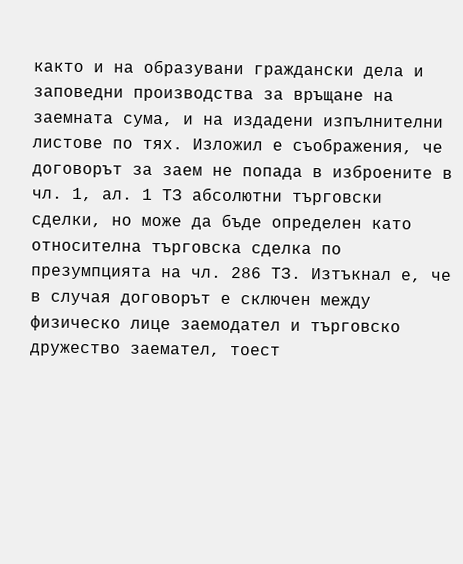както и на образувани граждански дела и заповедни производства за връщане на заемната сума, и на издадени изпълнителни листове по тях. Изложил е съображения, че договорът за заем не попада в изброените в чл. 1, ал. 1 ТЗ абсолютни търговски сделки, но може да бъде определен като относителна търговска сделка по презумпцията на чл. 286 ТЗ. Изтъкнал е, че в случая договорът е сключен между физическо лице заемодател и търговско дружество заемател, тоест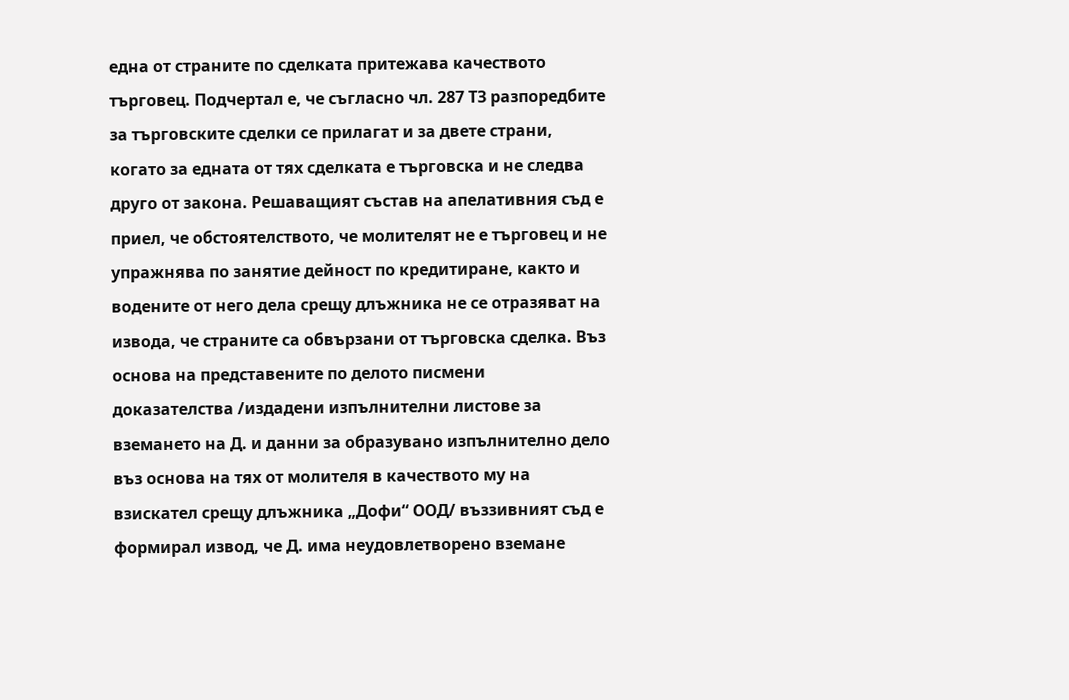една от страните по сделката притежава качеството търговец. Подчертал е, че съгласно чл. 287 ТЗ разпоредбите за търговските сделки се прилагат и за двете страни, когато за едната от тях сделката е търговска и не следва друго от закона. Решаващият състав на апелативния съд е приел, че обстоятелството, че молителят не е търговец и не упражнява по занятие дейност по кредитиране, както и водените от него дела срещу длъжника не се отразяват на извода, че страните са обвързани от търговска сделка. Въз основа на представените по делото писмени доказателства /издадени изпълнителни листове за вземането на Д. и данни за образувано изпълнително дело въз основа на тях от молителя в качеството му на взискател срещу длъжника „Дофи“ ООД/ въззивният съд е формирал извод, че Д. има неудовлетворено вземане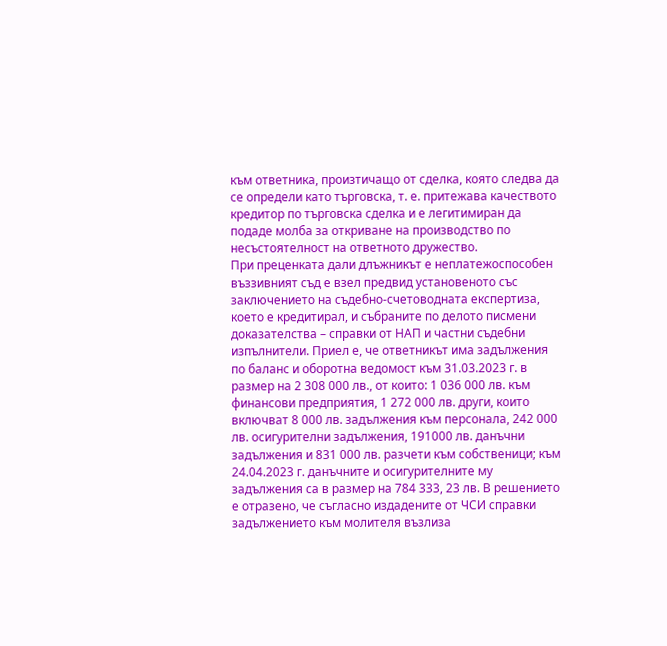към ответника, произтичащо от сделка, която следва да се определи като търговска, т. е. притежава качеството кредитор по търговска сделка и е легитимиран да подаде молба за откриване на производство по несъстоятелност на ответното дружество.
При преценката дали длъжникът е неплатежоспособен въззивният съд е взел предвид установеното със заключението на съдебно-счетоводната експертиза, което е кредитирал, и събраните по делото писмени доказателства – справки от НАП и частни съдебни изпълнители. Приел е, че ответникът има задължения по баланс и оборотна ведомост към 31.03.2023 г. в размер на 2 308 000 лв., от които: 1 036 000 лв. към финансови предприятия, 1 272 000 лв. други, които включват 8 000 лв. задължения към персонала, 242 000 лв. осигурителни задължения, 191000 лв. данъчни задължения и 831 000 лв. разчети към собственици; към 24.04.2023 г. данъчните и осигурителните му задължения са в размер на 784 333, 23 лв. В решението е отразено, че съгласно издадените от ЧСИ справки задължението към молителя възлиза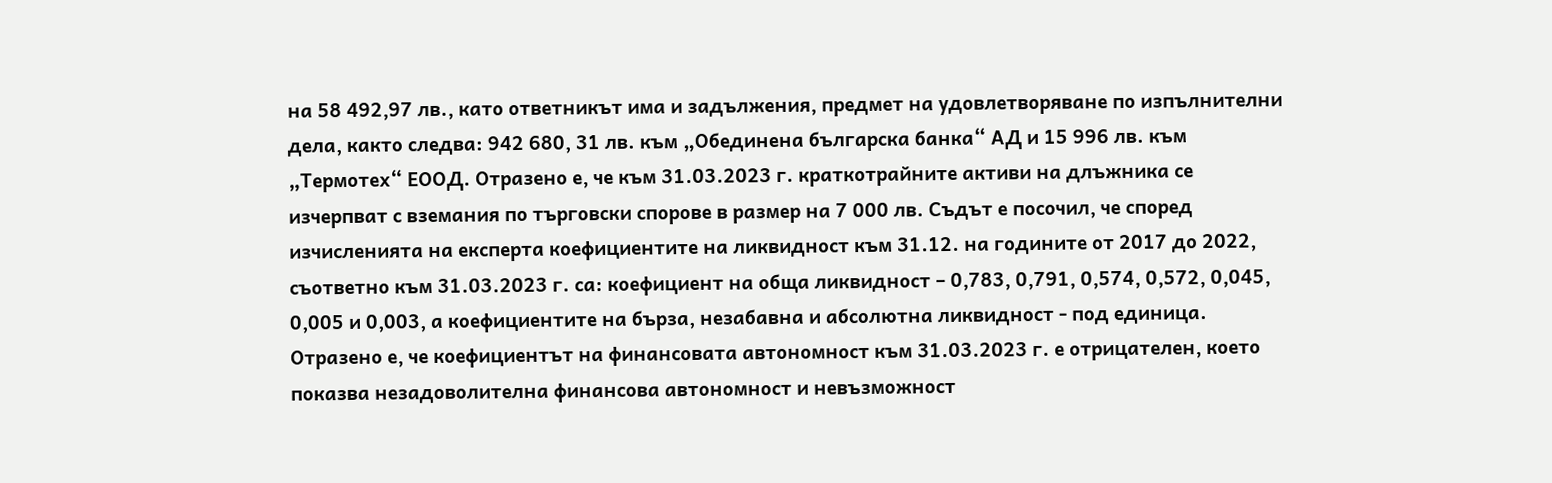на 58 492,97 лв., като ответникът има и задължения, предмет на удовлетворяване по изпълнителни дела, както следва: 942 680, 31 лв. към „Обединена българска банка“ АД и 15 996 лв. към „Термотех“ ЕООД. Отразено е, че към 31.03.2023 г. краткотрайните активи на длъжника се изчерпват с вземания по търговски спорове в размер на 7 000 лв. Съдът е посочил, че според изчисленията на експерта коефициентите на ликвидност към 31.12. на годините от 2017 до 2022, съответно към 31.03.2023 г. са: коефициент на обща ликвидност – 0,783, 0,791, 0,574, 0,572, 0,045, 0,005 и 0,003, а коефициентите на бърза, незабавна и абсолютна ликвидност - под единица. Отразено е, че коефициентът на финансовата автономност към 31.03.2023 г. е отрицателен, което показва незадоволителна финансова автономност и невъзможност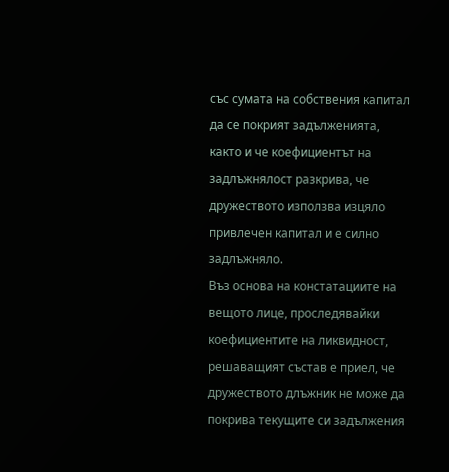със сумата на собствения капитал да се покрият задълженията, както и че коефициентът на задлъжнялост разкрива, че дружеството използва изцяло привлечен капитал и е силно задлъжняло.
Въз основа на констатациите на вещото лице, проследявайки коефициентите на ликвидност, решаващият състав е приел, че дружеството длъжник не може да покрива текущите си задължения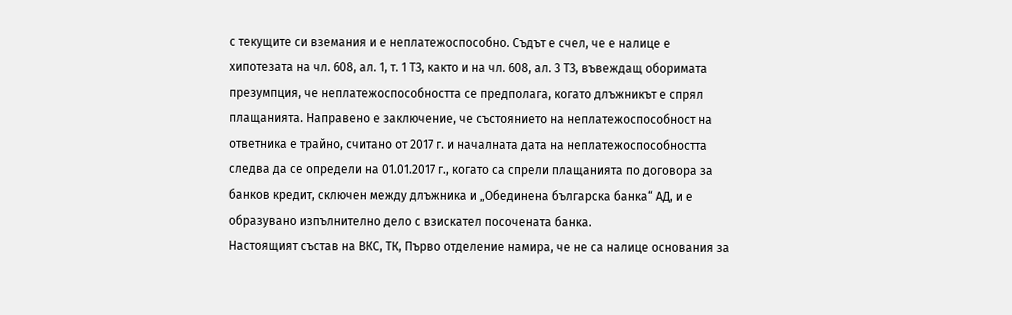с текущите си вземания и е неплатежоспособно. Съдът е счел, че е налице е хипотезата на чл. 608, ал. 1, т. 1 ТЗ, както и на чл. 608, ал. 3 ТЗ, въвеждащ оборимата презумпция, че неплатежоспособността се предполага, когато длъжникът е спрял плащанията. Направено е заключение, че състоянието на неплатежоспособност на ответника е трайно, считано от 2017 г. и началната дата на неплатежоспособността следва да се определи на 01.01.2017 г., когато са спрели плащанията по договора за банков кредит, сключен между длъжника и „Обединена българска банка“ АД, и е образувано изпълнително дело с взискател посочената банка.
Настоящият състав на ВКС, ТК, Първо отделение намира, че не са налице основания за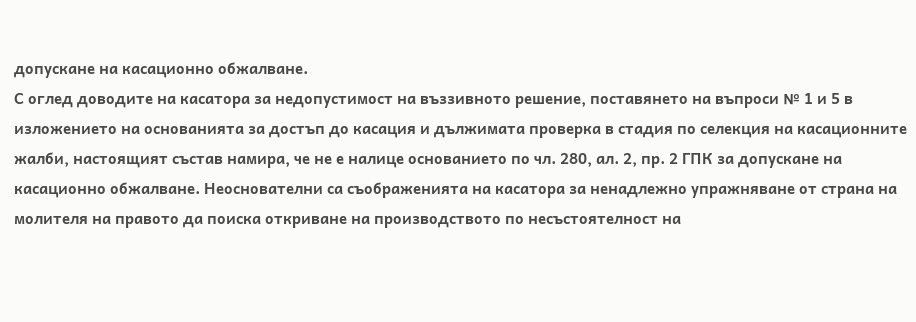допускане на касационно обжалване.
С оглед доводите на касатора за недопустимост на въззивното решение, поставянето на въпроси № 1 и 5 в изложението на основанията за достъп до касация и дължимата проверка в стадия по селекция на касационните жалби, настоящият състав намира, че не е налице основанието по чл. 280, ал. 2, пр. 2 ГПК за допускане на касационно обжалване. Неоснователни са съображенията на касатора за ненадлежно упражняване от страна на молителя на правото да поиска откриване на производството по несъстоятелност на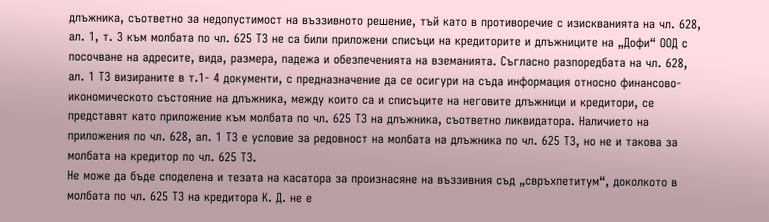длъжника, съответно за недопустимост на въззивното решение, тъй като в противоречие с изискванията на чл. 628, ал. 1, т. 3 към молбата по чл. 625 ТЗ не са били приложени списъци на кредиторите и длъжниците на „Дофи“ ООД с посочване на адресите, вида, размера, падежа и обезпеченията на вземанията. Съгласно разпоредбата на чл. 628, ал. 1 ТЗ визираните в т.1- 4 документи, с предназначение да се осигури на съда информация относно финансово-икономическото състояние на длъжника, между които са и списъците на неговите длъжници и кредитори, се представят като приложение към молбата по чл. 625 ТЗ на длъжника, съответно ликвидатора. Наличието на приложения по чл. 628, ал. 1 ТЗ е условие за редовност на молбата на длъжника по чл. 625 ТЗ, но не и такова за молбата на кредитор по чл. 625 ТЗ.
Не може да бъде споделена и тезата на касатора за произнасяне на въззивния съд „свръхпетитум“, доколкото в молбата по чл. 625 ТЗ на кредитора К. Д. не е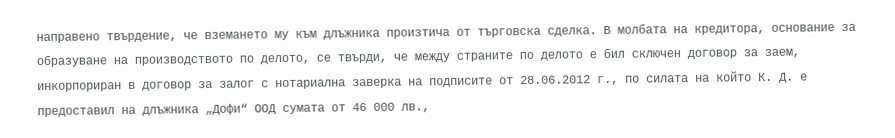направено твърдение, че вземането му към длъжника произтича от търговска сделка. В молбата на кредитора, основание за образуване на производството по делото, се твърди, че между страните по делото е бил сключен договор за заем, инкорпориран в договор за залог с нотариална заверка на подписите от 28.06.2012 г., по силата на който К. Д. е предоставил на длъжника „Дофи“ ООД сумата от 46 000 лв.,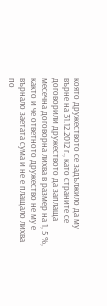която дружеството се задължило да му върне на 31.12.2012 г., като страните се договорили дружеството да заплаща месечна договорна лихва в размер на 1, 5 %, както и че ответното дружество не му е върнало заетата сума и не е плащало лихва по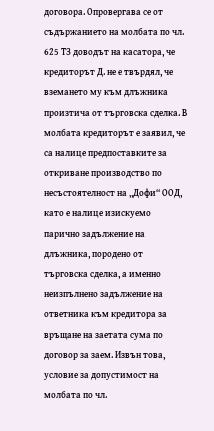договора. Опровергава се от съдържанието на молбата по чл. 625 ТЗ доводът на касатора, че кредиторът Д. не е твърдял, че вземането му към длъжника произтича от търговска сделка. В молбата кредиторът е заявил, че са налице предпоставките за откриване производство по несъстоятелност на „Дофи“ ООД, като е налице изискуемо парично задължение на длъжника, породено от търговска сделка, а именно неизпълнено задължение на ответника към кредитора за връщане на заетата сума по договор за заем. Извън това, условие за допустимост на молбата по чл.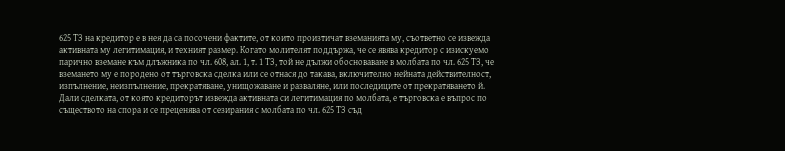625 ТЗ на кредитор е в нея да са посочени фактите, от които произтичат вземанията му, съответно се извежда активната му легитимация, и техният размер. Когато молителят поддържа, че се явява кредитор с изискуемо парично вземане към длъжника по чл. 608, ал. 1, т. 1 ТЗ, той не дължи обосноваване в молбата по чл. 625 ТЗ, че вземането му е породено от търговска сделка или се отнася до такава, включително нейната действителност, изпълнение, неизпълнение, прекратяване, унищожаване и разваляне, или последиците от прекратяването й. Дали сделката, от която кредиторът извежда активната си легитимация по молбата, е търговска е въпрос по съществото на спора и се преценява от сезирания с молбата по чл. 625 ТЗ съд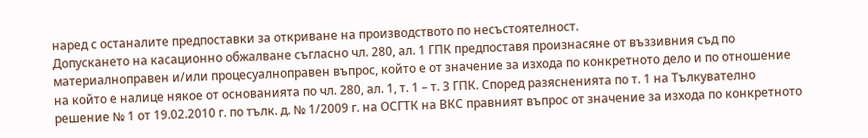наред с останалите предпоставки за откриване на производството по несъстоятелност.
Допускането на касационно обжалване съгласно чл. 280, ал. 1 ГПК предпоставя произнасяне от въззивния съд по материалноправен и/или процесуалноправен въпрос, който е от значение за изхода по конкретното дело и по отношение на който е налице някое от основанията по чл. 280, ал. 1, т. 1 – т. 3 ГПК. Според разясненията по т. 1 на Тълкувателно решение № 1 от 19.02.2010 г. по тълк. д. № 1/2009 г. на ОСГТК на ВКС правният въпрос от значение за изхода по конкретното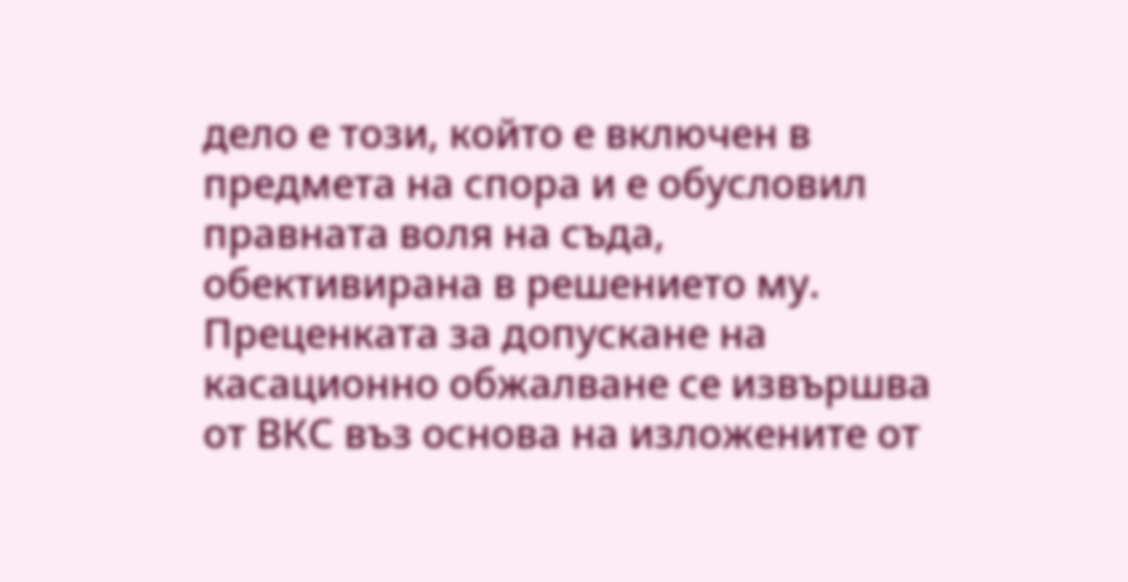дело е този, който е включен в предмета на спора и е обусловил правната воля на съда, обективирана в решението му. Преценката за допускане на касационно обжалване се извършва от ВКС въз основа на изложените от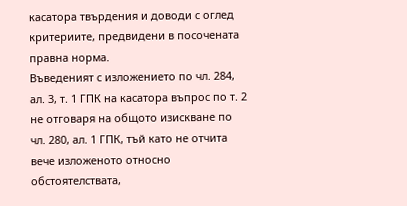касатора твърдения и доводи с оглед критериите, предвидени в посочената правна норма.
Въведеният с изложението по чл. 284, ал. 3, т. 1 ГПК на касатора въпрос по т. 2 не отговаря на общото изискване по чл. 280, ал. 1 ГПК, тъй като не отчита вече изложеното относно обстоятелствата,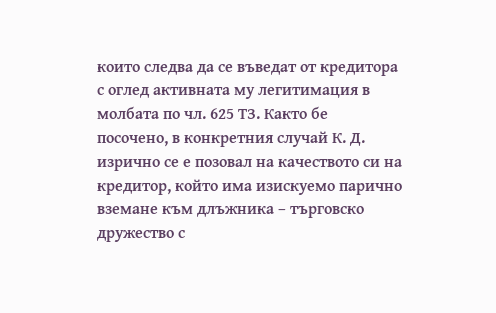които следва да се въведат от кредитора с оглед активната му легитимация в молбата по чл. 625 ТЗ. Както бе посочено, в конкретния случай К. Д. изрично се е позовал на качеството си на кредитор, който има изискуемо парично вземане към длъжника – търговско дружество с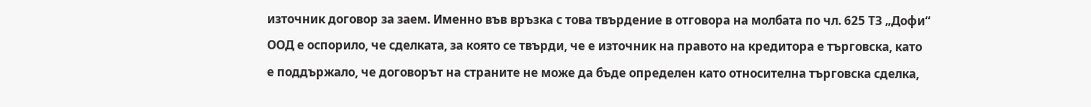източник договор за заем. Именно във връзка с това твърдение в отговора на молбата по чл. 625 ТЗ „Дофи“ ООД е оспорило, че сделката, за която се твърди, че е източник на правото на кредитора е търговска, като е поддържало, че договорът на страните не може да бъде определен като относителна търговска сделка,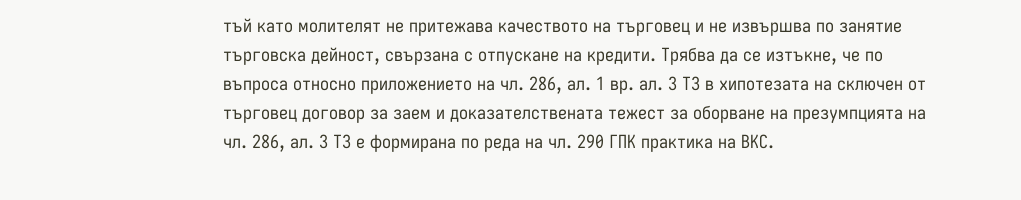тъй като молителят не притежава качеството на търговец и не извършва по занятие търговска дейност, свързана с отпускане на кредити. Трябва да се изтъкне, че по въпроса относно приложението на чл. 286, ал. 1 вр. ал. 3 ТЗ в хипотезата на сключен от търговец договор за заем и доказателствената тежест за оборване на презумпцията на чл. 286, ал. 3 ТЗ е формирана по реда на чл. 290 ГПК практика на ВКС.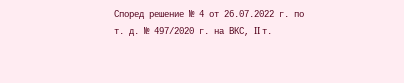Според решение № 4 от 26.07.2022 г. по т. д. № 497/2020 г. на ВКС, II т.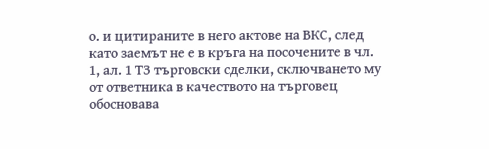о. и цитираните в него актове на ВКС, след като заемът не е в кръга на посочените в чл. 1, ал. 1 ТЗ търговски сделки, сключването му от ответника в качеството на търговец обосновава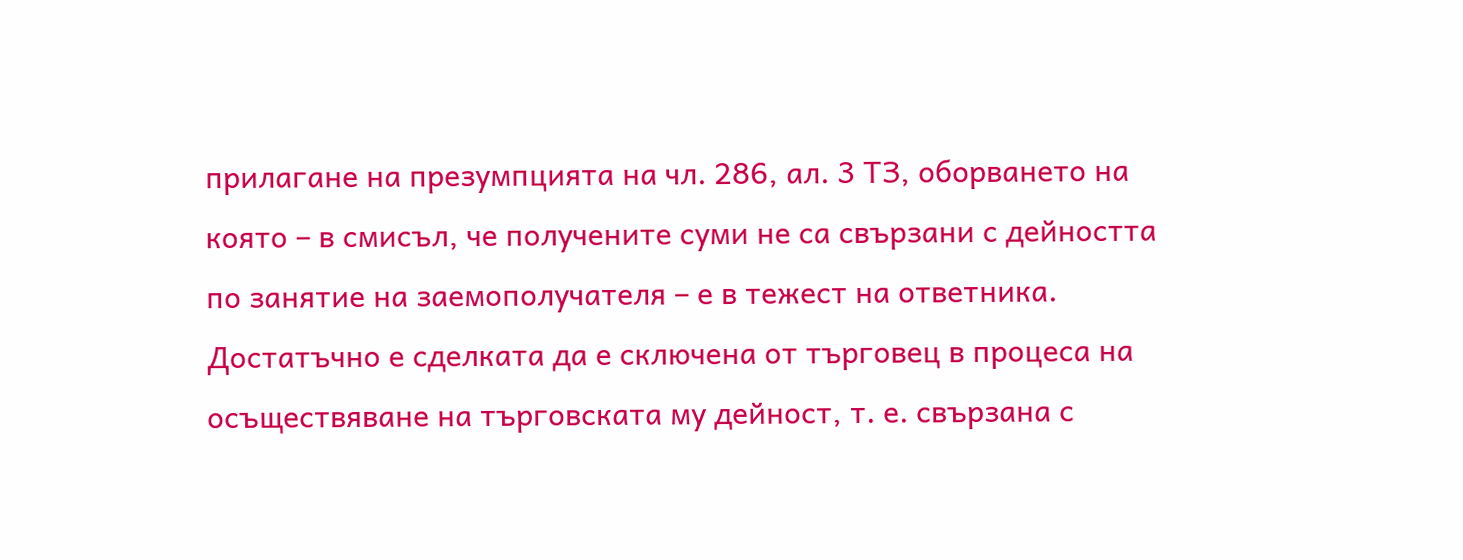прилагане на презумпцията на чл. 286, ал. 3 ТЗ, оборването на която – в смисъл, че получените суми не са свързани с дейността по занятие на заемополучателя – е в тежест на ответника. Достатъчно е сделката да е сключена от търговец в процеса на осъществяване на търговската му дейност, т. е. свързана с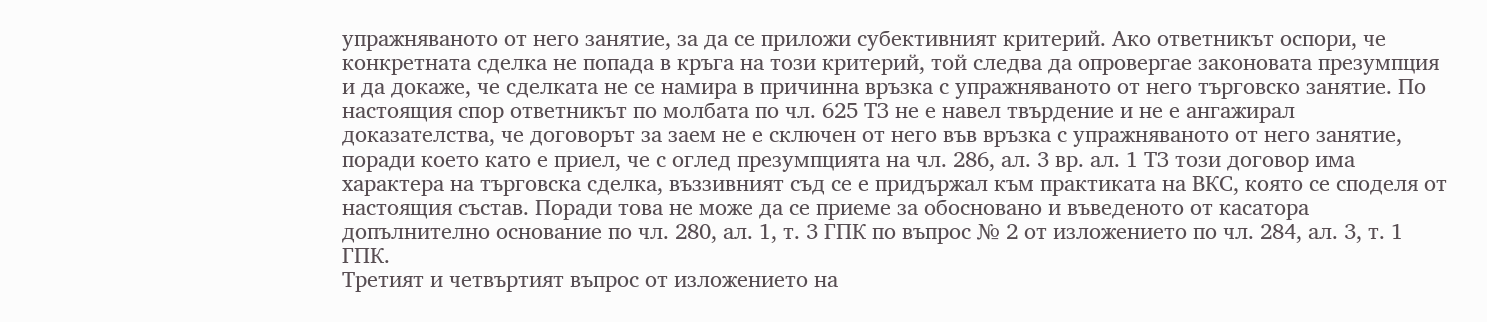упражняваното от него занятие, за да се приложи субективният критерий. Ако ответникът оспори, че конкретната сделка не попада в кръга на този критерий, той следва да опровергае законовата презумпция и да докаже, че сделката не се намира в причинна връзка с упражняваното от него търговско занятие. По настоящия спор ответникът по молбата по чл. 625 ТЗ не е навел твърдение и не е ангажирал доказателства, че договорът за заем не е сключен от него във връзка с упражняваното от него занятие, поради което като е приел, че с оглед презумпцията на чл. 286, ал. 3 вр. ал. 1 ТЗ този договор има характера на търговска сделка, въззивният съд се е придържал към практиката на ВКС, която се споделя от настоящия състав. Поради това не може да се приеме за обосновано и въведеното от касатора допълнително основание по чл. 280, ал. 1, т. 3 ГПК по въпрос № 2 от изложението по чл. 284, ал. 3, т. 1 ГПК.
Третият и четвъртият въпрос от изложението на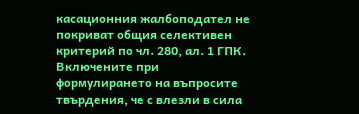касационния жалбоподател не покриват общия селективен критерий по чл. 280, ал. 1 ГПК. Включените при формулирането на въпросите твърдения, че с влезли в сила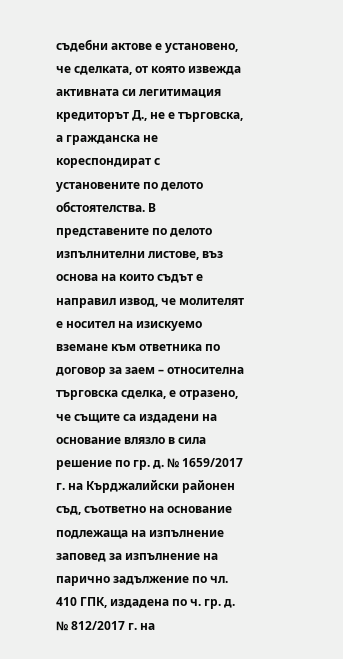съдебни актове е установено, че сделката, от която извежда активната си легитимация кредиторът Д., не е търговска, а гражданска не кореспондират с установените по делото обстоятелства. В представените по делото изпълнителни листове, въз основа на които съдът е направил извод, че молителят е носител на изискуемо вземане към ответника по договор за заем – относителна търговска сделка, е отразено, че същите са издадени на основание влязло в сила решение по гр. д. № 1659/2017 г. на Кърджалийски районен съд, съответно на основание подлежаща на изпълнение заповед за изпълнение на парично задължение по чл. 410 ГПК, издадена по ч. гр. д. № 812/2017 г. на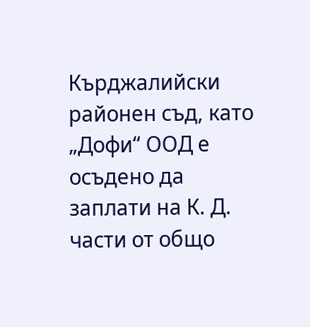Кърджалийски районен съд, като „Дофи“ ООД е осъдено да заплати на К. Д. части от общо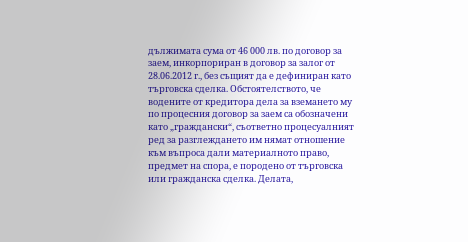дължимата сума от 46 000 лв. по договор за заем, инкорпориран в договор за залог от 28.06.2012 г., без същият да е дефиниран като търговска сделка. Обстоятелството, че водените от кредитора дела за вземането му по процесния договор за заем са обозначени като „граждански“, съответно процесуалният ред за разглеждането им нямат отношение към въпроса дали материалното право, предмет на спора, е породено от търговска или гражданска сделка. Делата,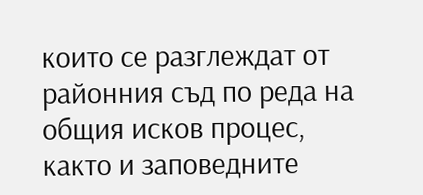които се разглеждат от районния съд по реда на общия исков процес, както и заповедните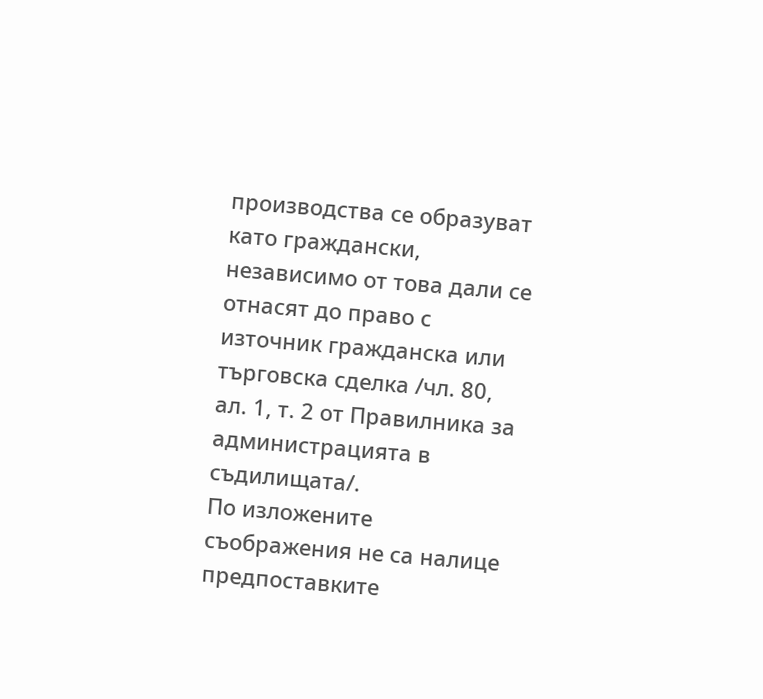производства се образуват като граждански, независимо от това дали се отнасят до право с източник гражданска или търговска сделка /чл. 80, ал. 1, т. 2 от Правилника за администрацията в съдилищата/.
По изложените съображения не са налице предпоставките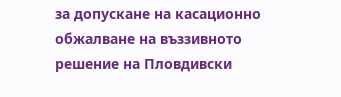за допускане на касационно обжалване на въззивното решение на Пловдивски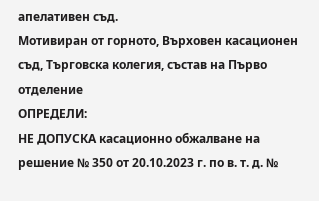апелативен съд.
Мотивиран от горното, Върховен касационен съд, Търговска колегия, състав на Първо отделение
ОПРЕДЕЛИ:
НЕ ДОПУСКА касационно обжалване на решение № 350 от 20.10.2023 г. по в. т. д. №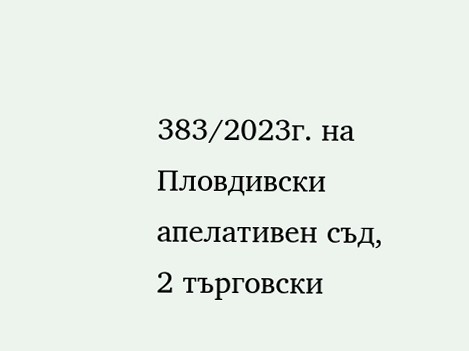383/2023г. на Пловдивски апелативен съд, 2 търговски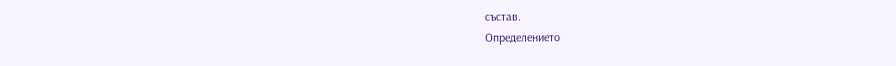състав.
Определението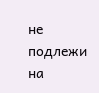не подлежи на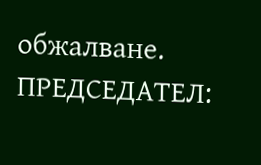обжалване.
ПРЕДСЕДАТЕЛ: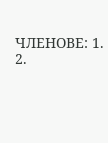ЧЛЕНОВЕ: 1.
2.